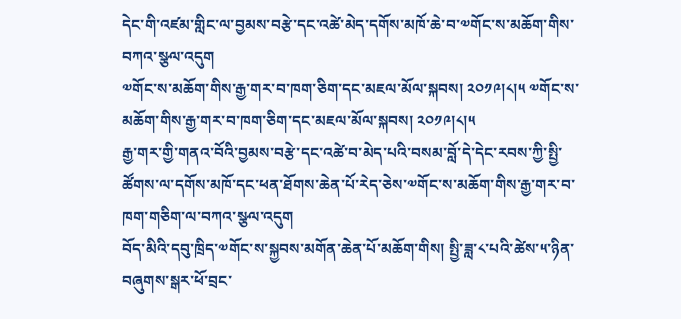དེང་གི་འཛམ་གླིང་ལ་བྱམས་བརྩེ་དང་འཚེ་མེད་དགོས་མཁོ་ཆེ་བ་༧གོང་ས་མཆོག་གིས་བཀའ་སྩལ་འདུག
༧གོང་ས་མཆོག་གིས་རྒྱ་གར་བ་ཁག་ཅིག་དང་མཇལ་མོལ་སྐབས། ༢༠༡༩།༨།༥ ༧གོང་ས་མཆོག་གིས་རྒྱ་གར་བ་ཁག་ཅིག་དང་མཇལ་མོལ་སྐབས། ༢༠༡༩།༨།༥
རྒྱ་གར་གྱི་གནའ་བོའི་བྱམས་བརྩེ་དང་འཚེ་བ་མེད་པའི་བསམ་བློ་དེ་དེང་རབས་ཀྱི་སྤྱི་ཚོགས་ལ་དགོས་མཁོ་དང་ཕན་ཐོགས་ཆེན་པོ་རེད་ཅེས་༧གོང་ས་མཆོག་གིས་རྒྱ་གར་བ་ཁག་གཅིག་ལ་བཀའ་སྩལ་འདུག
བོད་མིའི་དབུ་ཁྲིད་༧གོང་ས་སྐྱབས་མགོན་ཆེན་པོ་མཆོག་གིས། སྤྱི་ཟླ་༨་པའི་ཚེས་༥་ཉིན་བཞུགས་སྒར་ཕོ་བྲང་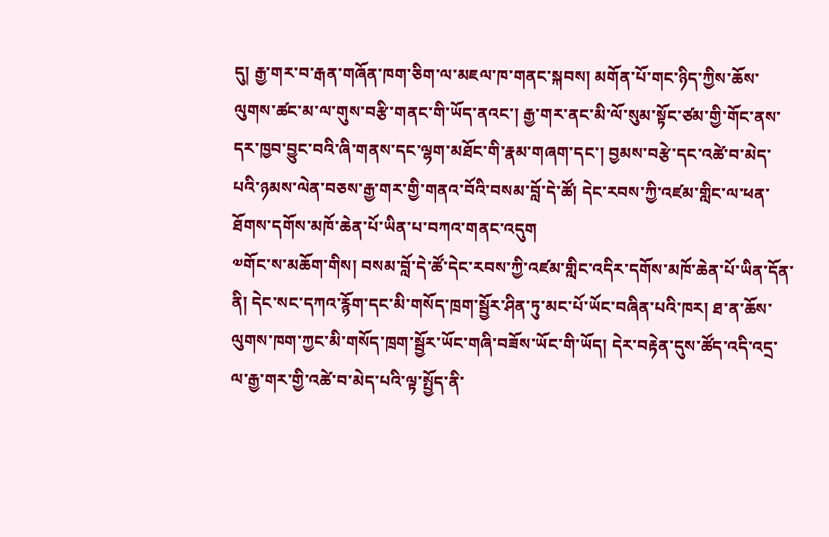དུ། རྒྱ་གར་བ་རྒན་གཞོན་ཁག་ཅིག་ལ་མཇལ་ཁ་གནང་སྐབས། མགོན་པོ་གང་ཉིད་ཀྱིས་ཆོས་ལུགས་ཚང་མ་ལ་གུས་བརྩི་གནང་གི་ཡོད་ནའང་། རྒྱ་གར་ནང་མི་ལོ་སུམ་སྟོང་ཙམ་གྱི་གོང་ནས་དར་ཁྱབ་བྱུང་བའི་ཞི་གནས་དང་ལྷག་མཐོང་གི་རྣམ་གཞག་དང་། བྱམས་བརྩེ་དང་འཚེ་བ་མེད་པའི་ཉམས་ལེན་བཅས་རྒྱ་གར་གྱི་གནའ་བོའི་བསམ་བློ་དེ་ཚོ། དེང་རབས་ཀྱི་འཛམ་གླིང་ལ་ཕན་ཐོགས་དགོས་མཁོ་ཆེན་པོ་ཡིན་པ་བཀའ་གནང་འདུག
༧གོང་ས་མཆོག་གིས། བསམ་བློ་དེ་ཚོ་དེང་རབས་ཀྱི་འཛམ་གླིང་འདིར་དགོས་མཁོ་ཆེན་པོ་ཡིན་དོན་ནི། དེང་སང་དཀའ་རྙོག་དང་མི་གསོད་ཁྲག་སྦྱོར་ཤིན་ཏུ་མང་པོ་ཡོང་བཞིན་པའི་ཁར། ཐ་ན་ཆོས་ལུགས་ཁག་ཀྱང་མི་གསོད་ཁྲག་སྦྱོར་ཡོང་གཞི་བཟོས་ཡོང་གི་ཡོད། དེར་བརྟེན་དུས་ཚོད་འདི་འདྲ་ལ་རྒྱ་གར་གྱི་འཚེ་བ་མེད་པའི་ལྟ་སྤྱོད་ནི་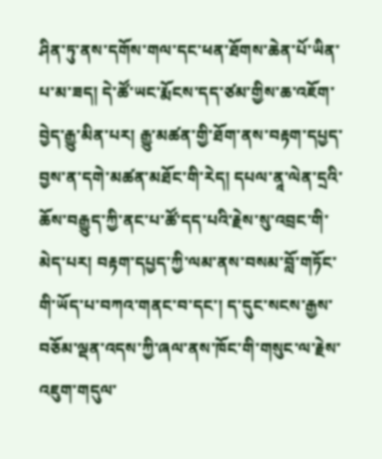ཤིན་ཏུ་ནས་དགོས་གལ་དང་ཕན་ཐོགས་ཆེན་པོ་ཡིན་པ་མ་ཟད། དེ་ཚོ་ཡང་རྨོངས་དད་ཙམ་གྱིས་ཆ་འཇོག་བྱེད་རྒྱུ་མིན་པར། རྒྱུ་མཚན་གྱི་ཐོག་ནས་བརྟག་དཔྱད་བྱས་ན་དགེ་མཚན་མཐོང་གི་རེད། དཔལ་ནཱ་ལེན་དྲའི་ཆོས་བརྒྱུད་ཀྱི་ནང་པ་ཚོ་དད་པའི་རྗེས་སུ་འབྲང་གི་མེད་པར། བརྟག་དཔྱད་ཀྱི་ལམ་ནས་བསམ་བློ་གཏོང་གི་ཡོད་པ་བཀའ་གནང་བ་དང་། ད་དུང་སངས་རྒྱས་བཅོམ་ལྡན་འདས་ཀྱི་ཞལ་ནས་ཁོང་གི་གསུང་ལ་རྗེས་འཇུག་གདུལ་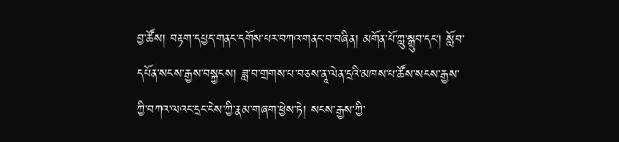བྱ་ཚོས། བརྟག་དཔྱད་གནང་དགོས་པར་བཀའ་གནང་བ་བཞིན། མགོན་པོ་ཀླུ་སྒྲུབ་དང་། སློབ་དཔོན་སངས་རྒྱས་བསྐྱངས། ཟླ་བ་གྲགས་པ་བཅས་ནཱ་ལེན་དྲའི་མཁས་པ་ཚོས་སངས་རྒྱས་ཀྱི་བཀའ་ལའང་དྲང་ངེས་ཀྱི་རྣམ་གཞག་ཕྱེས་ཏེ། སངས་རྒྱས་ཀྱི་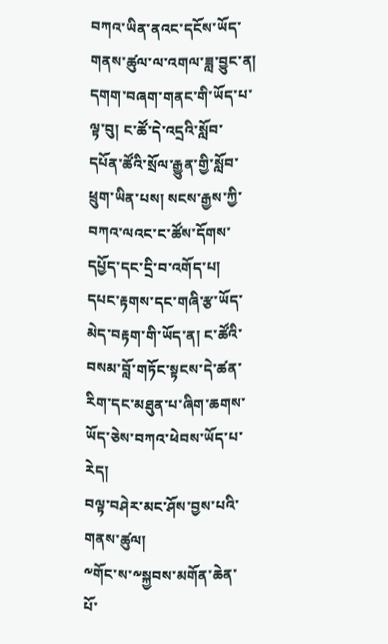བཀའ་ཡིན་ནའང་དངོས་ཡོད་གནས་ཚུལ་ལ་འགལ་ཟླ་བྱུང་ན། དགག་བཞག་གནང་གི་ཡོད་པ་ལྟ་བུ། ང་ཚོ་དེ་འདྲའི་སློབ་དཔོན་ཚོའི་སྲོལ་རྒྱུན་གྱི་སློབ་ཕྲུག་ཡིན་པས། སངས་རྒྱས་ཀྱི་བཀའ་ལའང་ང་ཚོས་དོགས་དཔྱོད་དང་དྲི་བ་འགོད་པ། དཔང་རྟགས་དང་གཞི་རྩ་ཡོད་མེད་བརྟག་གི་ཡོད་ན། ང་ཚོའི་བསམ་བློ་གཏོང་སྟངས་དེ་ཚན་རིག་དང་མཐུན་པ་ཞིག་ཆགས་ཡོད་ཅེས་བཀའ་ཕེབས་ཡོད་པ་རེད།
བལྟ་བཤེར་མང་ཤོས་བྱས་པའི་གནས་ཚུལ།
༸གོང་ས་༸སྐྱབས་མགོན་ཆེན་པོ་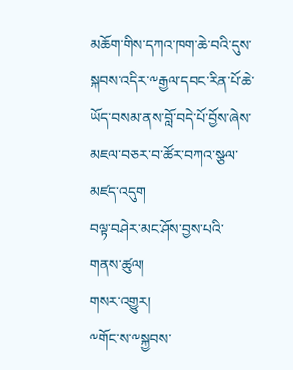མཆོག་གིས་དཀའ་ཁག་ཆེ་བའི་དུས་སྐབས་འདིར་༸རྒྱལ་དབང་རིན་པོ་ཆེ་ཡོད་བསམ་ནས་བློ་བདེ་པོ་བྱོས་ཞེས་མཇལ་བཅར་བ་ཚོར་བཀའ་སྩལ་མཛད་འདུག
བལྟ་བཤེར་མང་ཤོས་བྱས་པའི་གནས་ཚུལ།
གསར་འགྱུར།
༸གོང་ས་༸སྐྱབས་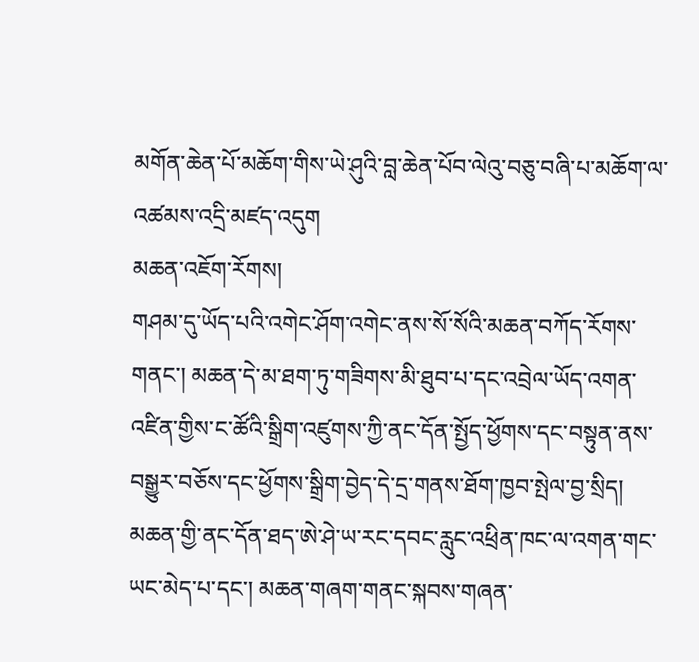མགོན་ཆེན་པོ་མཆོག་གིས་ཡེ་ཤུའི་བླ་ཆེན་པོབ་ལེའུ་བཅུ་བཞི་པ་མཆོག་ལ་འཚམས་འདྲི་མཛད་འདུག
མཆན་འཇོག་རོགས།
གཤམ་དུ་ཡོད་པའི་འགེང་ཤོག་འགེང་ནས་སོ་སོའི་མཆན་བཀོད་རོགས་གནང་། མཆན་དེ་མ་ཐག་ཏུ་གཟིགས་མི་ཐུབ་པ་དང་འབྲེལ་ཡོད་འགན་འཛིན་གྱིས་ང་ཚོའི་སྒྲིག་འཛུགས་ཀྱི་ནང་དོན་སྤྱོད་ཕྱོགས་དང་བསྟུན་ནས་བསྒྱུར་བཅོས་དང་ཕྱོགས་སྒྲིག་བྱེད་དེ་དྲ་གནས་ཐོག་ཁྱབ་སྤེལ་བྱ་སྲིད། མཆན་གྱི་ནང་དོན་ཐད་ཨེ་ཤེ་ཡ་རང་དབང་རླུང་འཕྲིན་ཁང་ལ་འགན་གང་ཡང་མེད་པ་དང་། མཆན་གཞག་གནང་སྐབས་གཞན་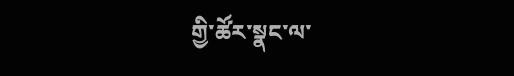གྱི་ཚོར་སྣང་ལ་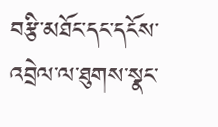བརྩི་མཐོང་དང་དངོས་འབྲེལ་ལ་ཐུགས་སྣང་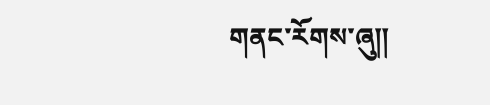གནང་རོགས་ཞུ༎